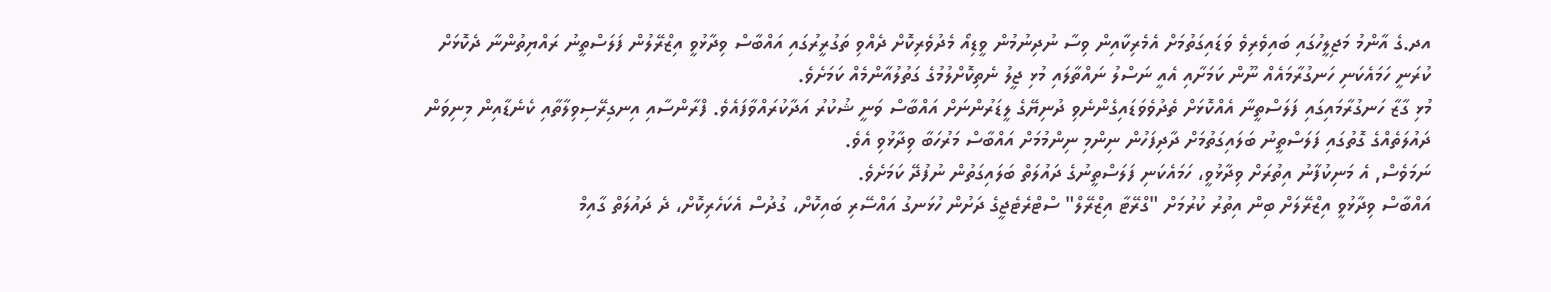އދ.ގެ އާންމު މަޖިލީހުގައި ބައިވެރިވެ ވަޑައިގަތުމަށް އެމެރިކާއިން ވިސާ ނުދިނުމުން ވީޑިއޯ މެދުވެރިކޮށް ދެއްވި ތަގުރީރުގައި އައްބާސް ވިދާޅުވީ އިޒްރޭލުން ފަލަސްތީނު ރައްޔިތުންނާ ދެކޮޅަށް ކުރަނީ ހަމައެކަނި ހަނގުރާމައެއް ނޫން ކަމަށާއި އެއީ ނަސްލު ނައްތާލައި މުޅި ޖީލު ނެތިކޮށްލުމުގެ ގަތުލުއާންމެއް ކަމަށެވެ.
މުޅި ގާޒާ ހަނގުރާމައިގައި ފަލަސްތީނާ އެއްކޮޅަށް ތެދުވެވަޑައިގެންނެވި ދުނިޔޭގެ ލީޑަރުންނަށް އައްބާސް ވަނީ ޝުކުރު އަދާކުރައްވާފައެވެ. ފްރާންސާއި އިނގިރޭސިވިލާތާއި ކެނެޑާއިން މިނިވަން ދައުލަތެއްގެ ގޮތުގައި ފަލަސްތީނު ބަލައިގަތުމަށް ދާދިފަހުން ނިންމި ނިންމުމަށް އައްބާސް މަރުހަބާ ވިދާޅުވި އެވެ.
ނަމަވެސް, އެ މަނިކުފާނު އިތުރަށް ވިދާޅުވީ، ހަމައެކަނި ފަލަސްތީނުގެ ދައުލަތް ބަލައިގަތުން ނުފުދޭ ކަމަށެވެ.
އައްބާސް ވިދާޅުވީ އިޒްރޭލަށް ބިން އިތުރު ކުރުމަށް "ގްރޭޓާ އިޒްރޭލް" ސްޓްރެޓެޖީގެ ދަށުން ހުޅަނގު އައްސޭރި ބައިކޮށް، ގުދުސް އެކަހެރިކޮށް، ދެ ދައުލަތް ގާއިމް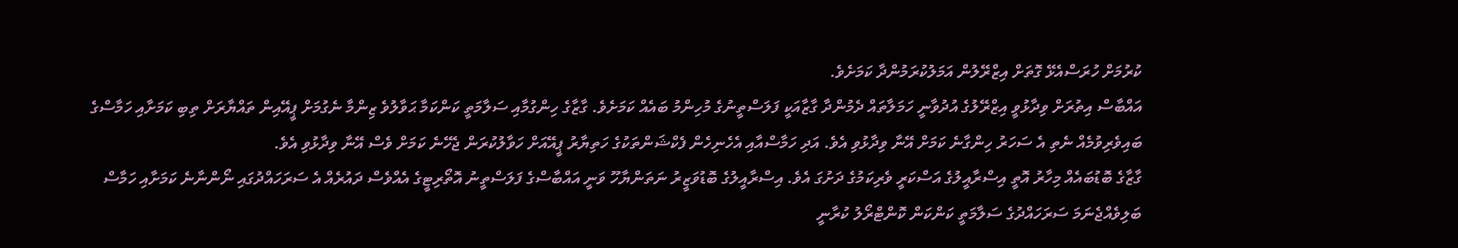ކުރުމަށް ހުރަސްއެޅޭ ގޮތަށް އިޒްރޭލުން އަމަލުކުރަމުންދާ ކަމަށެވެ.
އައްބާސް އިތުރަށް ވިދާޅުވީ އިޒްރޭލުގެ އުދުވާނީ ހަމަލާތައް ދެމުންދާ ގާޒާއަކީ ފަލަސްތީނުގެ މުހިންމު ބައެއް ކަމަށެވެ. ގާޒާގެ ހިންގުމާއި ސަލާމަތީ ކަންކަމާ ޙަވާލުވެ ޒިންމާ ނެގުމަށް ޕީއޭއިން ތައްޔާރަށް ތިބި ކަމަށާއި ހަމާސްގެ ބައިވެރިވުމެއް ނެތި އެ ސަހަރު ހިންގާނެ ކަމަށް އޭނާ ވިދާޅުވި އެވެ. އަދި ހަމާސްއާއި އެހެނިހެން ފެކްޝަންތަކުގެ ހަތިޔާރު ޕީއޭއަށް ހަވާލުކުރަން ޖެހޭނެ ކަމަށް ވެސް އޭނާ ވިދާޅުވި އެވެ.
ގާޒާގެ ބޮޑުބައެއް މިހާރު އޮތީ އިސްރާއީލުގެ އަސްކަރީ ވެރިކަމުގެ ދަށުގަ އެވެ. އިސްރާއީލުގެ ބޮޑުވަޒީރު ނަތަންޔާހޫ ވަނީ އައްބާސްގެ ފަލަސްތީނު އޮތޯރިޓީގެ އެއްވެސް ދައުރެއް އެ ސަރަހައްދުގައި ނޯންނާނެ ކަމަށާއި ހަމާސް ބަލިވެއްޖެނަމަ ސަރަހައްދުގެ ސަލާމަތީ ކަންކަން ކޮންޓްރޯލު ކުރާނީ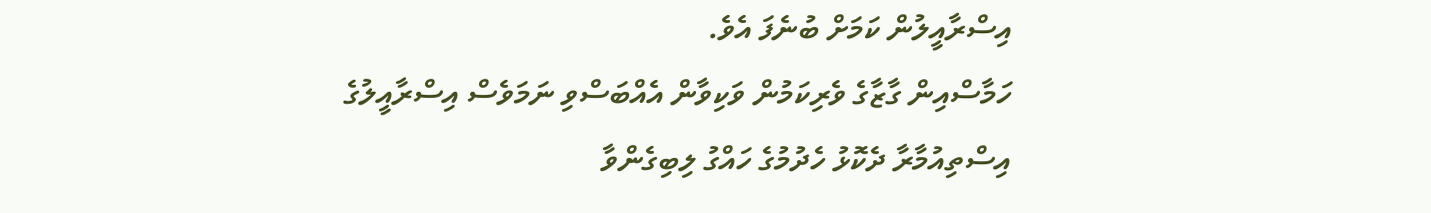އިސްރާއީލުން ކަމަށް ބުނެފަ އެވެ.
ހަމާސްއިން ގާޒާގެ ވެރިކަމުން ވަކިވާން އެއްބަސްވި ނަމަވެސް އިސްރާއީލުގެ އިސްތިއުމާރާ ދެކޮޅު ހެދުމުގެ ހައްގު ލިބިގެންވާ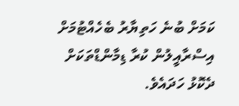ކަމަށް ބުނެ ހަތިޔާރު ބެހެއްޓުމަށް އިސްރާއީލުން ކުރާ ޑިމާންޑްތަކަށް ދެކޮޅު ހަދައެވެ.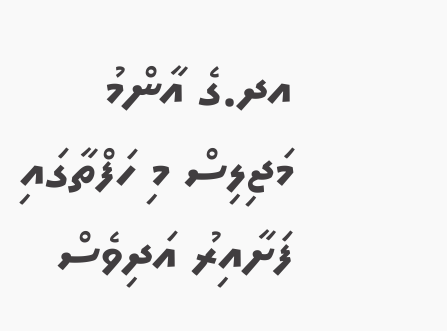އދ.ގެ އާންމު މަޖިލިސް މި ހަފްތާގައި ފަށާއިރު އަދިވެސް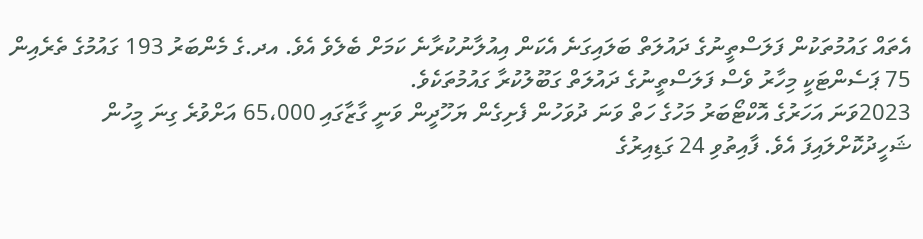އެތައް ގައުމުތަކުން ފަލަސްތީނުގެ ދައުލަތް ބަލައިގަނެ އެކަން އިއުލާނުކުރާނެ ކަމަށް ބެލެވެ އެވެ. އދ.ގެ މެންބަރު 193 ގައުމުގެ ތެރެއިން 75 ޕަސެންޓަކީ މިހާރު ވެސް ފަލަސްތީނުގެ ދައުލަތް ގަބޫލުކުރާ ގައުމުތަކެވެ.
2023ވަނަ އަހަރުގެ އޮކްޓޯބަރު މަހުގެ ހަތް ވަނަ ދުވަހުން ފެށިގެން ޔަހޫދީން ވަނީ ގާޒާގައި 65،000 އަށްވުރެ ގިނަ މީހުން ޝަހީދުކޮށްލައިފަ އެވެ. ފާއިތުވި 24 ގަޑިއިރުގެ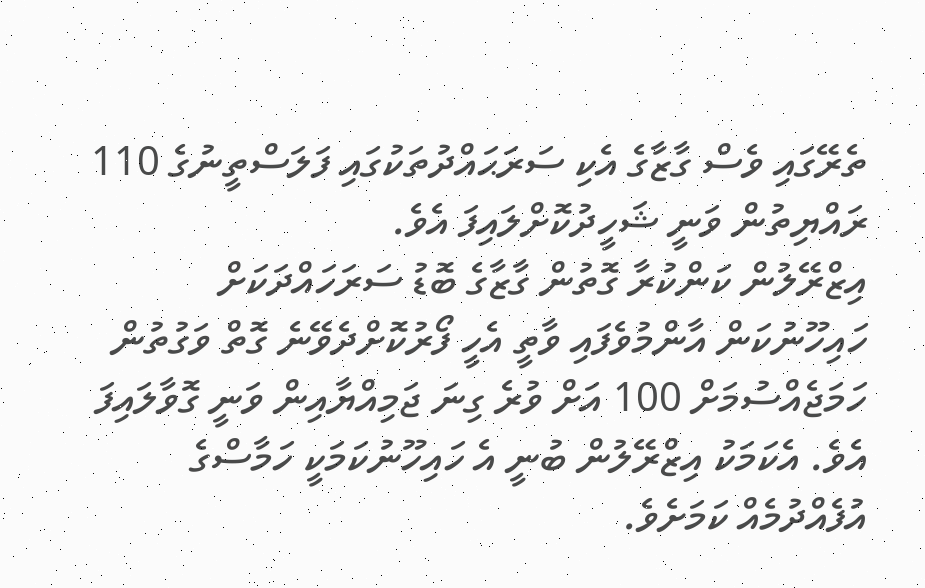ތެރޭގައި ވެސް ގާޒާގެ އެކި ސަރަޙައްދުތަކުގައި ފަލަސްތީނުގެ 110 ރައްޔިތުން ވަނީ ޝަހީދުކޮށްލައިފަ އެވެ.
އިޒްރޭލުން ކަންކުރާ ގޮތުން ގާޒާގެ ބޮޑު ސަރަހައްދަކަށް ހައިހޫނުކަން އާންމުވެފައި ވާތީ އެހީ ފޯރުކޮށްދެވޭނެ ގޮތް ވަގުތުން ހަމަޖެއްސުމަށް 100 އަށް ވުރެ ގިނަ ޖަމިއްޔާއިން ވަނީ ގޮވާލައިފަ އެވެ. އެކަމަކު އިޒްރޭލުން ބުނީ އެ ހައިހޫނުކަމަކީ ހަމާސްގެ އުފެއްދުމެއް ކަމަށެވެ.